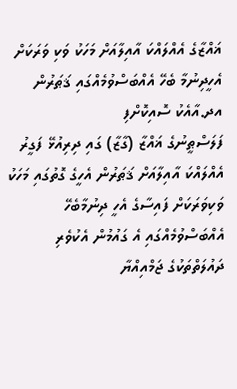ޣައްޒާގެ އެއްލައްކަ އާއިލާއަށް މަހަކު ވަކި ވަރަކަށް އެހީދިނުމާ ބެހޭ އެއްބަސްވުމެއްގައި ޤަޠަރުން އދ.އާއެކު ސޮއިކޮށްފި
ފަލަސްޠީނުގެ ޣައްޒާ (ގާޒާ) ގައި ދިރިއުޅޭ ފަގީރު އެއްލައްކަ އާއިލާއަށް ޤަޠަރުން އެހީގެ ގޮތުގައި މަހަކު ވަކިވަރަކަށް ފައިސާގެ އެހީ ދިނުމާބެހޭ އެއްބަސްވުމެއްގައި އެ ގައުމުން އެކުވެރި ދައުލަތްތަކުގެ ޖަމްއިއްޔާ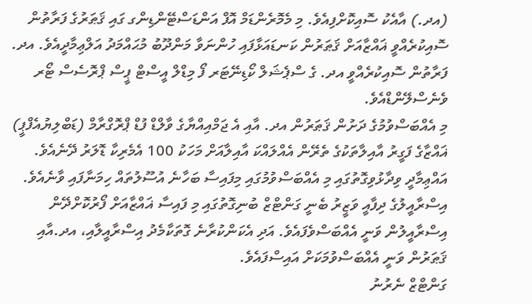(އދ.) އާއެކު ސޮއިކޮށްފިއެވެ. މި މެމޮރެންޑަމް އޮފް އަންޑަސްޓޭންޑިންގ ގައި ޤަޠަރުގެ ފަރާތުން ސޮއިކުރެއްވީ ޣައްޒާއަށް ޤަޠަރުން ކަނޑައަޅާފައި ހުންނަވާ މަންދޫބު މުޙައްމަދު އަލްޢިމާދީއެވެ. އދ. ފަރާތުން ސޮއިކުރެއްވީ އދ. ގެ ސްޕެޝަލް ކޯޑިނޭޓަރ ފޯ މިޑްލް އީސްޓް ޕީސް ޕްރޮސެސް ޓޯރ ވެނެސްލޭންޑްއެވެ.
މި އެއްބަސްވުމުގެ ދަށުން ޤަޠަރުން އދ. އާއި އެ ޖަމްއިއްޔާގެ ވާލްޑް ފުޑް ޕްރޮގްރާމް (ޑަބްލިޔުއެފްޕީ) ޣައްޒާގެ ފަގީރު އާއިލާތަކުގެ ތެރޭން އެއްލައްކަ އާއިލާއަށް މަހަކު 100 އެމެރިކާ ޑޮލަރު ދޭނެއެވެ. އައްޢިމާދީ ވިދާޅުވިގޮތުގައި މި އެއްބަސްވުމުގައި މިފައިސާ ބަހާނެ އުސޫލުތައް ހިމަނާފައި ވާނެއެވެ.
އިސްރާއީލުގެ ދިފާއީ ވަޒީރު ބެނީ ގަންޓްޒް ބުނިގޮތުގައި މި ފައިސާ ޣައްޒާއަށް ފޯރުކޮށްދޭން އިސްރާއީލުން ވަނީ އެއްބަސްވެފައެވެ. އަދި އެކަންކުރާނެ ގޮތަކާމެދު އިސްރާއީލާއި، އދ.އާއި ޤަޠަރުން ވަނީ އެއްބަސްވުމަކަށް އައިސްފައެވެ.
ގަންޓްޒް ނެރުނު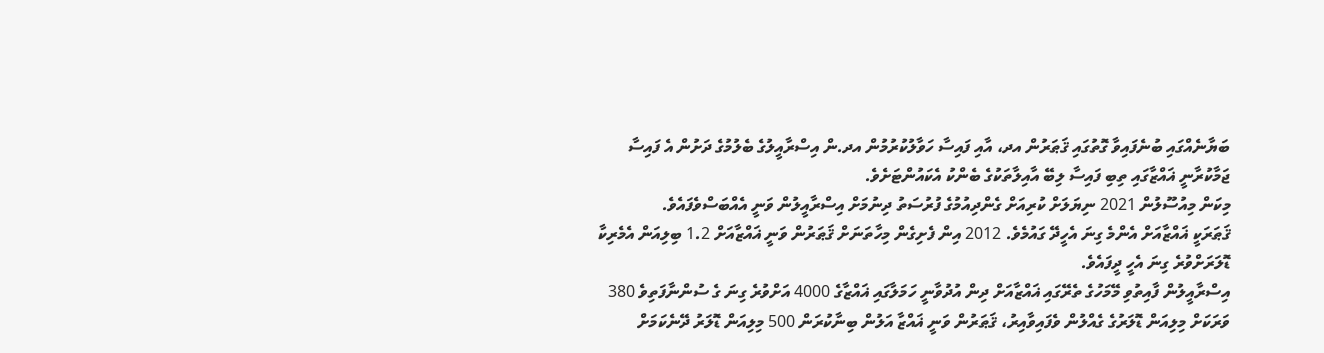ބަޔާނެއްގައި ބުނެފައިވާ ގޮތުގައި ޤަޠަރުން އދ، އާއި ފައިސާ ހަވާލުކުރުމުން އދ.ން އިސްރާއީލުގެ ބެލުމުގެ ދަށުން އެ ފައިސާ ޖަމާކުރާނީ ޣައްޒާގައި ތިބި ފައިސާ ލިބޭ އާއިލާތަކުގެ ބެންކު އެކައުންޓަށެވެ.
މިކަން މިއުސޫލުން 2021 ނިޔަލަށް ކުރިއަށް ގެންދިއުމުގެ ފުރުސަތު ދިނުމަށް އިސްރާއީލުން ވަނީ އެއްބަސްވެފައެވެ.
ޤަޠަރަކީ ޣައްޒާއަށް އެންމެ ގިނަ އެހީދޭ ގައުމެވެ. 2012 އިން ފެށިގެން މިހާތަނަށް ޤަޠަރުން ވަނީ ޣައްޒާއަށް 1.2 ބިލިއަން އެމެރިކާ ޑޮލަރަށްވުރެ ގިނަ އެހީ ދީފައެވެ.
އިސްރާއީލުން ފާއިތުވި މޭމަހުގެ ތެރޭގައި ޣައްޒާއަށް ދިން އުދުވާނީ ހަމަލާގައި ޣައްޒާގެ 4000 އަށްވުރެ ގިނަ ގެ ސުންނާފަތިވެ 380 ވަރަކަށް މިލިއަން ޑޮލަރުގެ ގެއްލުން ވެފައިވާއިރު، ޤަޠަރުން ވަނީ ޣައްޒާ އަލުން ބިނާކުރަން 500 މިލިއަން ޑޮލަރު ދޭނެކަމަށް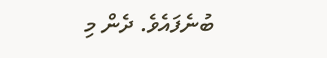ބުނެފައެވެ. ދެން މި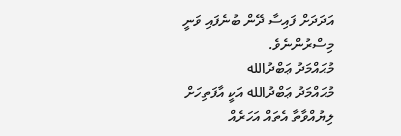އަދަދަށް ފައިސާ ދޭން ބުނެފައި ވަނީ މިސްރުންނެވެ.
މުޙައްމަދު ޢަބްދުالله
މުޙައްމަދު ޢަބްދުالله އަކީ އާފަތިހަށް ލިޔުއްވާތާ އެތައް އަހަރެއް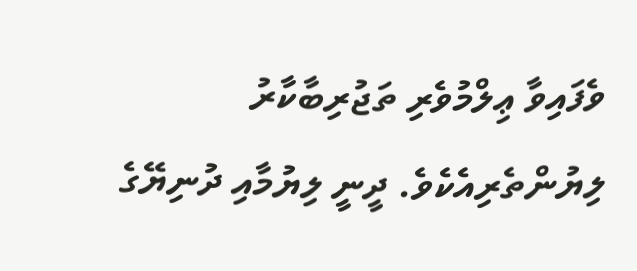ވެފައިވާ ޢިލްމުވެރި ތަޖުރިބާކާރު ލިޔުންތެރިއެކެވެ. ދީނީ ލިޔުމާއި ދުނިޔޭގެ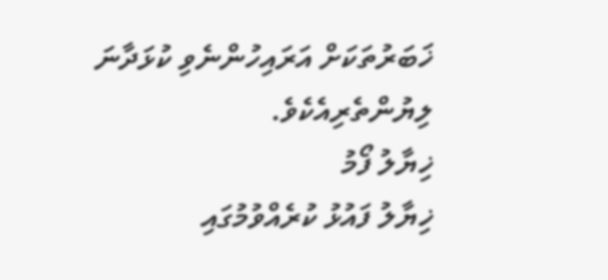ޚަބަރުތަކަށް އަރައިހުންނެވި ކުޅަދާނަ ލިޔުންތެރިއެކެވެ.
ޚިޔާލު ފޯމު
ޚިޔާލު ފައުޅު ކުރެއްވުމުގައި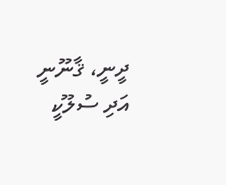ދީނީ، ޤާނޫނީ އަދި ސުލޫކީ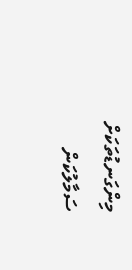މިންގަނޑުތަކަށް ސަމާލުކަން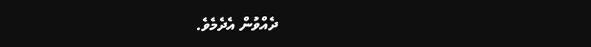ދެއްވުން އެދެމެވެ.